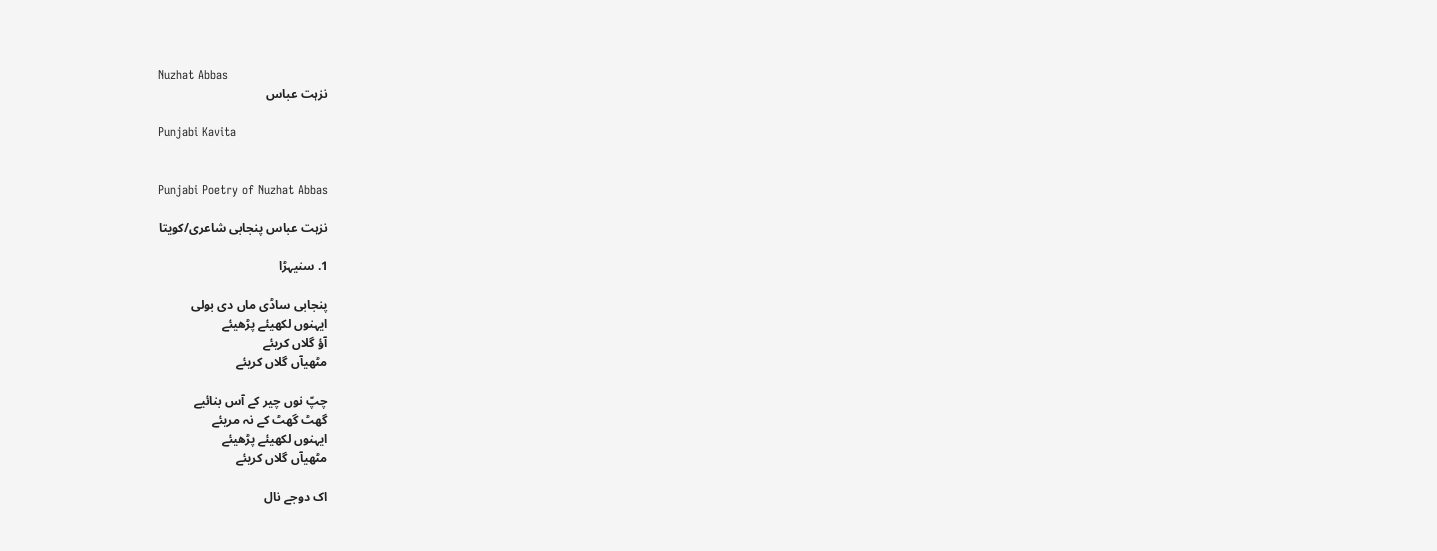Nuzhat Abbas
نزہت عباس

Punjabi Kavita


Punjabi Poetry of Nuzhat Abbas

نزہت عباس پنجابی شاعری/کویتا

1. سنیہڑا

پنجابی ساڈی ماں دی بولی
ایہنوں لکھیئے پڑھیئے
آؤ گلاں کریئے
مٹھیآں گلاں کریئے

چپّ نوں چیر کے آس بنائیے
گھٹ گھٹ کے نہ مریئے
ایہنوں لکھیئے پڑھیئے
مٹھیآں گلاں کریئے

اک دوجے نال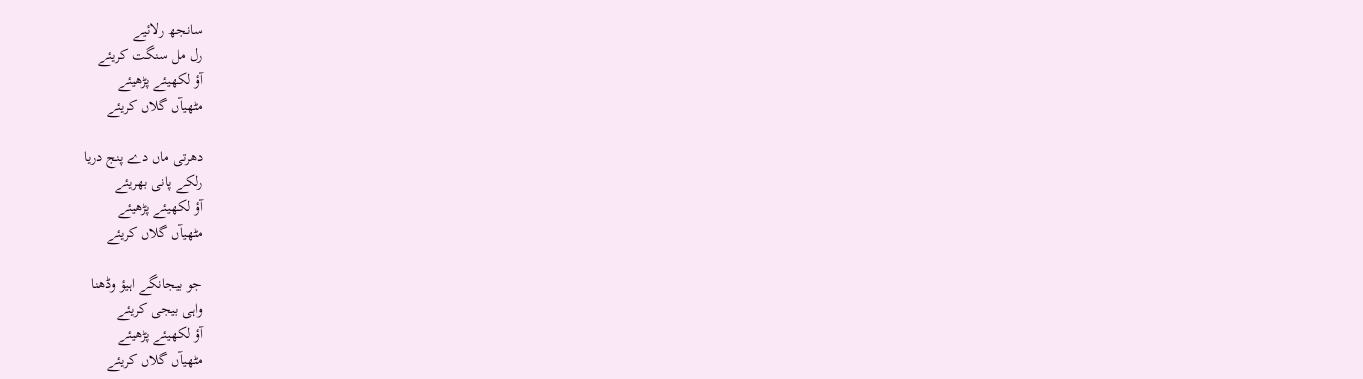سانجھ رلائیے
رل مل سنگت کریئے
آؤ لکھیئے پڑھیئے
مٹھیآں گلاں کریئے

دھرتی ماں دے پنج دریا
رلکے پانی بھریئے
آؤ لکھیئے پڑھیئے
مٹھیآں گلاں کریئے

جو بیجانگے اہیؤ وڈھنا
واہی بیجی کریئے
آؤ لکھیئے پڑھیئے
مٹھیآں گلاں کریئے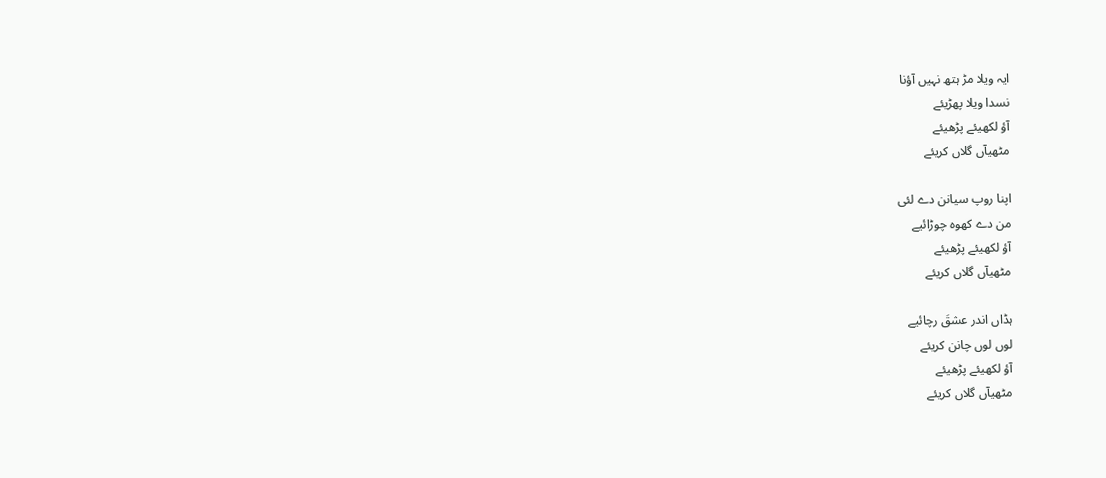ایہ ویلا مڑ ہتھ نہیں آؤنا
نسدا ویلا پھڑیئے
آؤ لکھیئے پڑھیئے
مٹھیآں گلاں کریئے

اپنا روپ سیانن دے لئی
من دے کھوہ چوڑائیے
آؤ لکھیئے پڑھیئے
مٹھیآں گلاں کریئے

ہڈاں اندر عشقَ رچائیے
لوں لوں چانن کریئے
آؤ لکھیئے پڑھیئے
مٹھیآں گلاں کریئے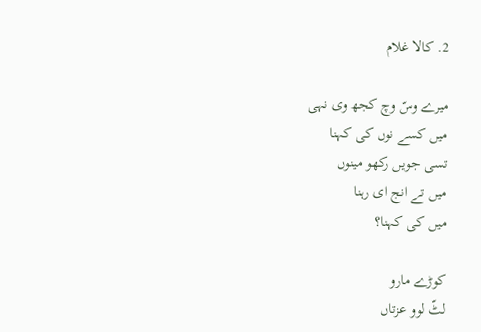2. کالا غلام

میرے وسّ وچ کجھ وی نہی
میں کسے نوں کی کہنا
تسی جویں رکھو مینوں
میں تے انج ای رہنا
میں کی کہنا؟

کوڑے مارو
لٹّ لوو عزتاں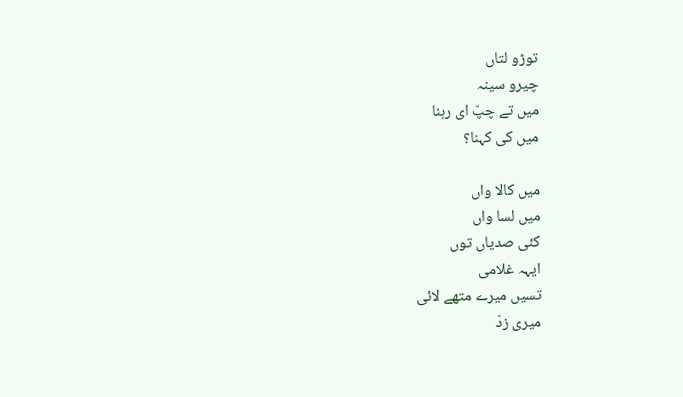توڑو لتاں
چیرو سینہ
میں تے چپّ ای رہنا
میں کی کہنا؟

میں کالا واں
میں لسا واں
کئی صدیاں توں
ایہہ غلامی
تسیں میرے متھے لائی
میری زدّ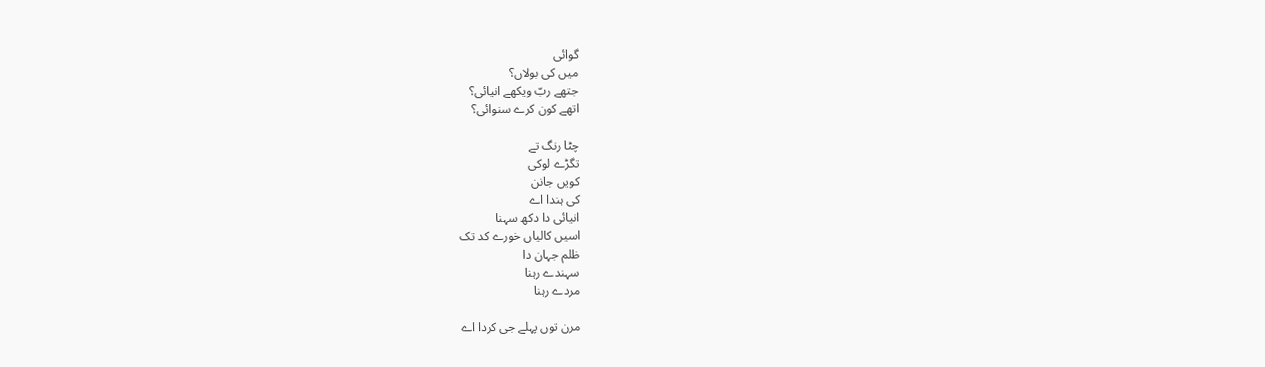گوائی
میں کی بولاں؟
جتھے ربّ ویکھے انیائی؟
اتھے کون کرے سنوائی؟

چٹا رنگ تے
تگڑے لوکی
کویں جانن
کی ہندا اے
انیائی دا دکھ سہنا
اسیں کالیاں خورے کد تک
ظلم جہان دا
سہندے رہنا
مردے رہنا

مرن توں پہلے جی کردا اے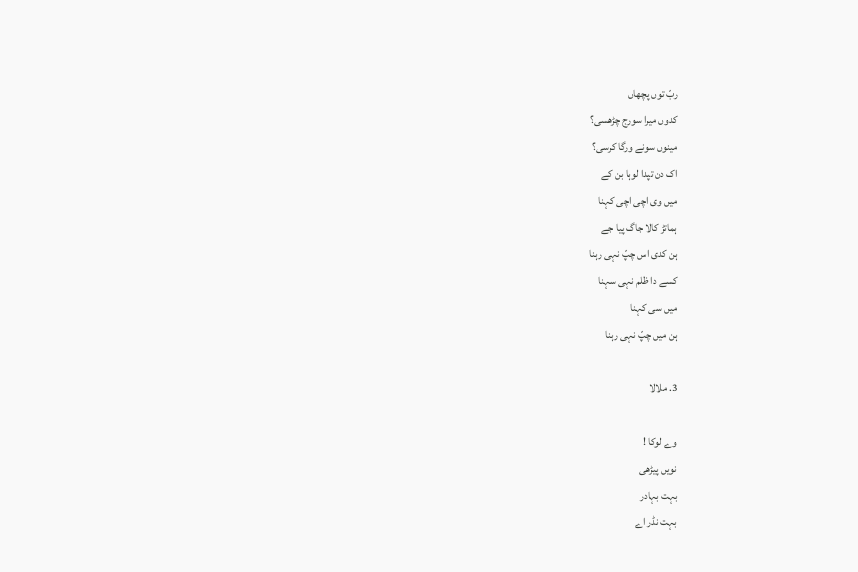ربّ توں پچھاں
کدوں میرا سورج چڑھسی؟
مینوں سونے ورگا کرسی؟
اک دن تپدا لوہا بن کے
میں وی اچی اچی کہنا
ہماتڑ کالا جاگ پیا جے
ہن کدی اس چپّ نہی رہنا
کسے دا ظلم نہی سہنا
میں سی کہنا
ہن میں چپّ نہی رہنا

3. ملالا

وے لوکا !
نویں پیڑھی
بہت بہادر
بہت نڈر اے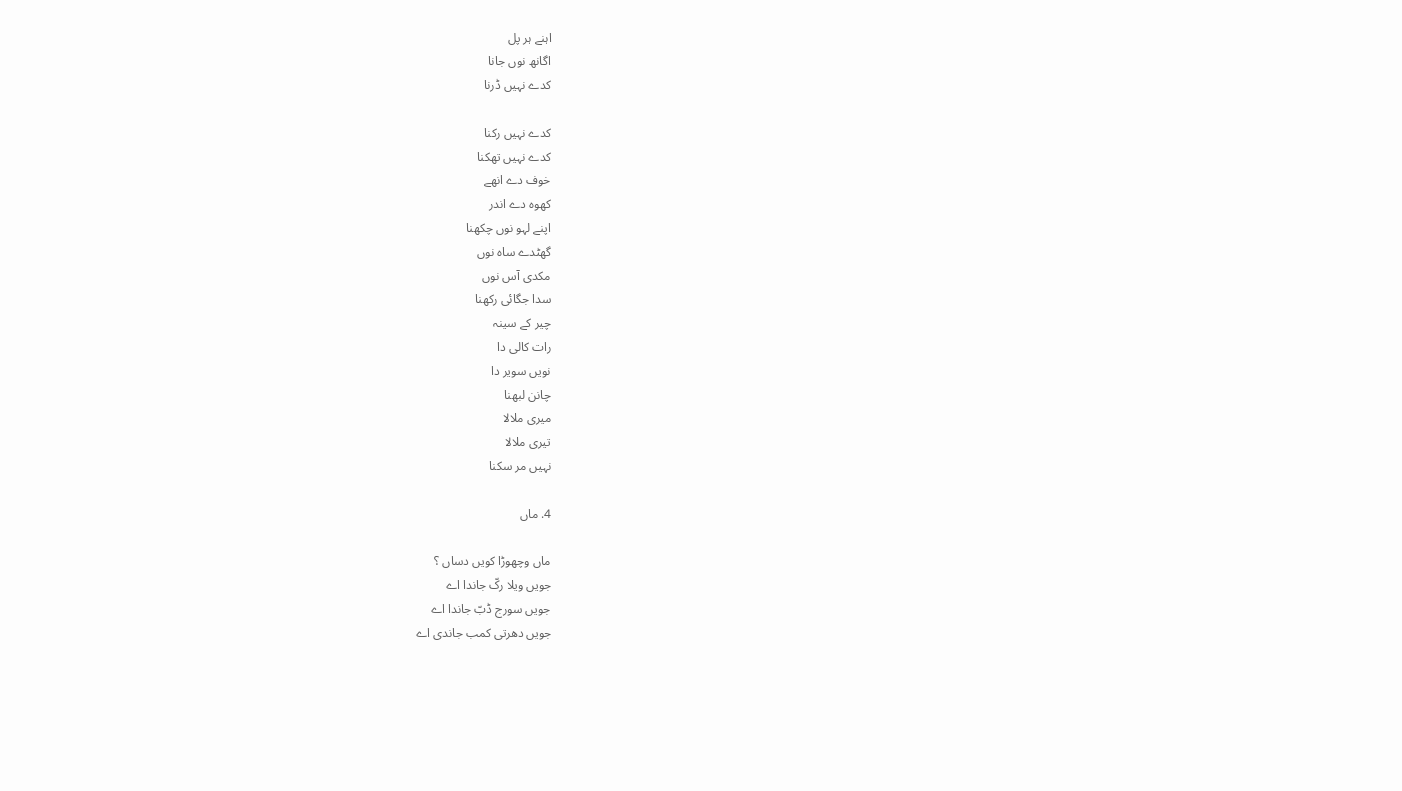اہنے ہر پل
اگانھ نوں جانا
کدے نہیں ڈرنا

کدے نہیں رکنا
کدے نہیں تھکنا
خوف دے انھے
کھوہ دے اندر
اپنے لہو نوں چکھنا
گھٹدے ساہ نوں
مکدی آس نوں
سدا جگائی رکھنا
چیر کے سینہ
رات کالی دا
نویں سویر دا
چانن لبھنا
میری ملالا
تیری ملالا
نہیں مر سکنا

4. ماں

ماں وچھوڑا کویں دساں ؟
جویں ویلا رکّ جاندا اے
جویں سورج ڈبّ جاندا اے
جویں دھرتی کمب جاندی اے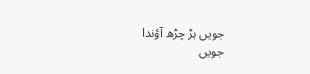جویں ہڑ چڑھ آؤندا
جویں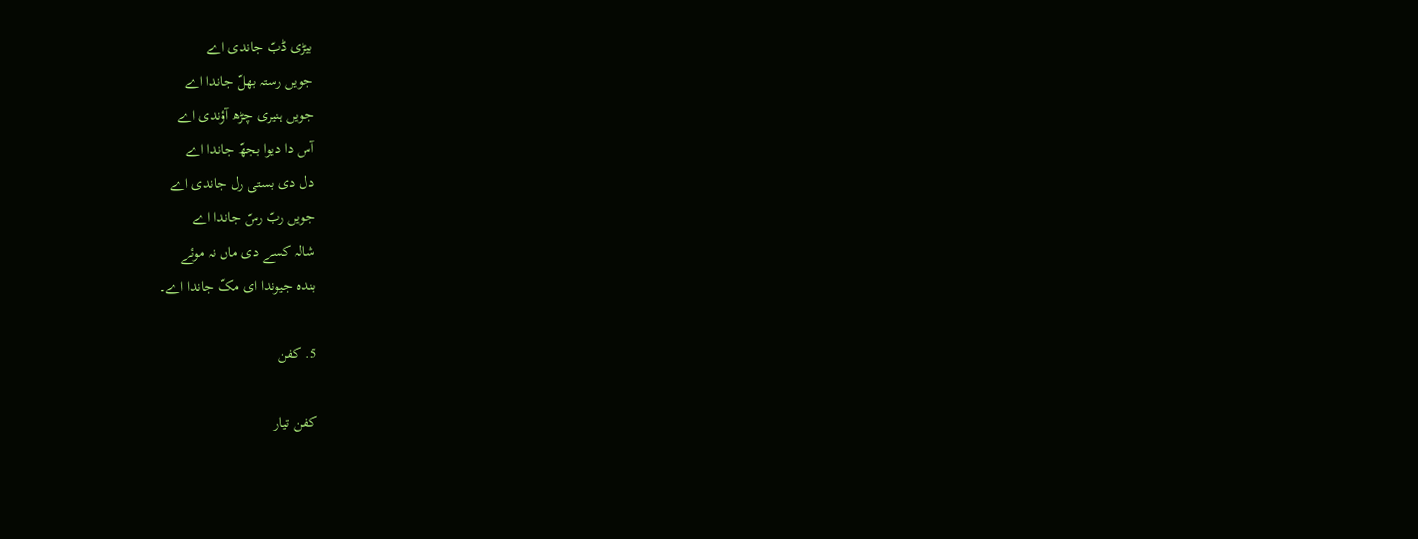بیڑی ڈبّ جاندی اے
جویں رستہ بھلّ جاندا اے
جویں ہنیری چڑھ آؤندی اے
آس دا دیوا بجھّ جاندا اے
دل دی بستی رل جاندی اے
جویں ربّ رسّ جاندا اے
شالہ کسے دی ماں نہ موئے
بندہ جیوندا ای مکّ جاندا اے۔

5. کفن

کفن تیار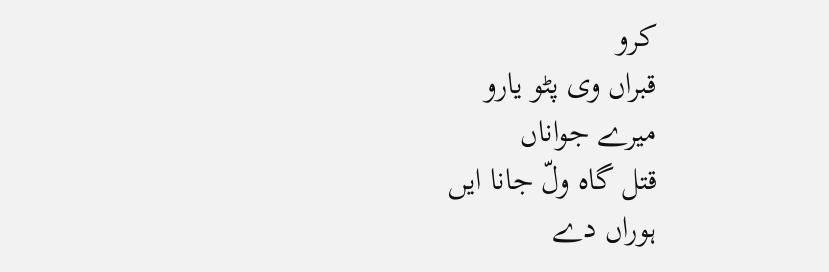کرو
قبراں وی پٹو یارو
میرے جواناں
قتل گاہ ولّ جانا ایں
ہوراں دے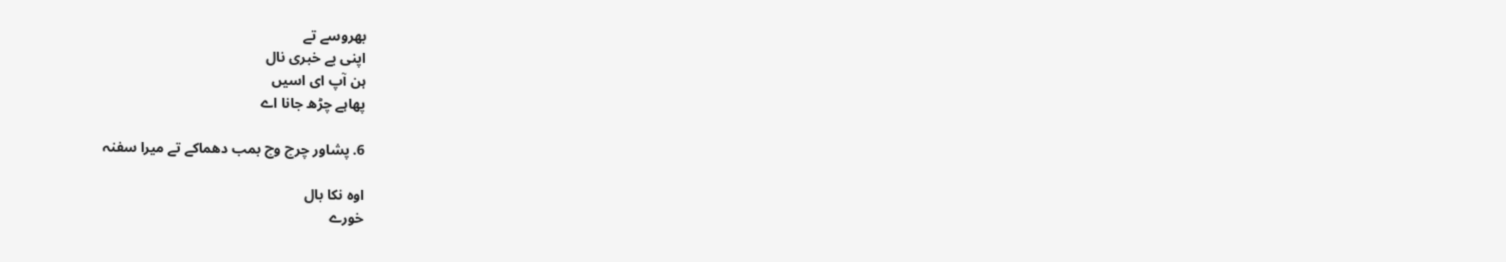بھروسے تے
اپنی بے خبری نال
ہن آپ ای اسیں
پھاہے چڑھ جانا اے

6. پشاور چرچ وچ بمب دھماکے تے میرا سفنہ

اوہ نکا بال
خورے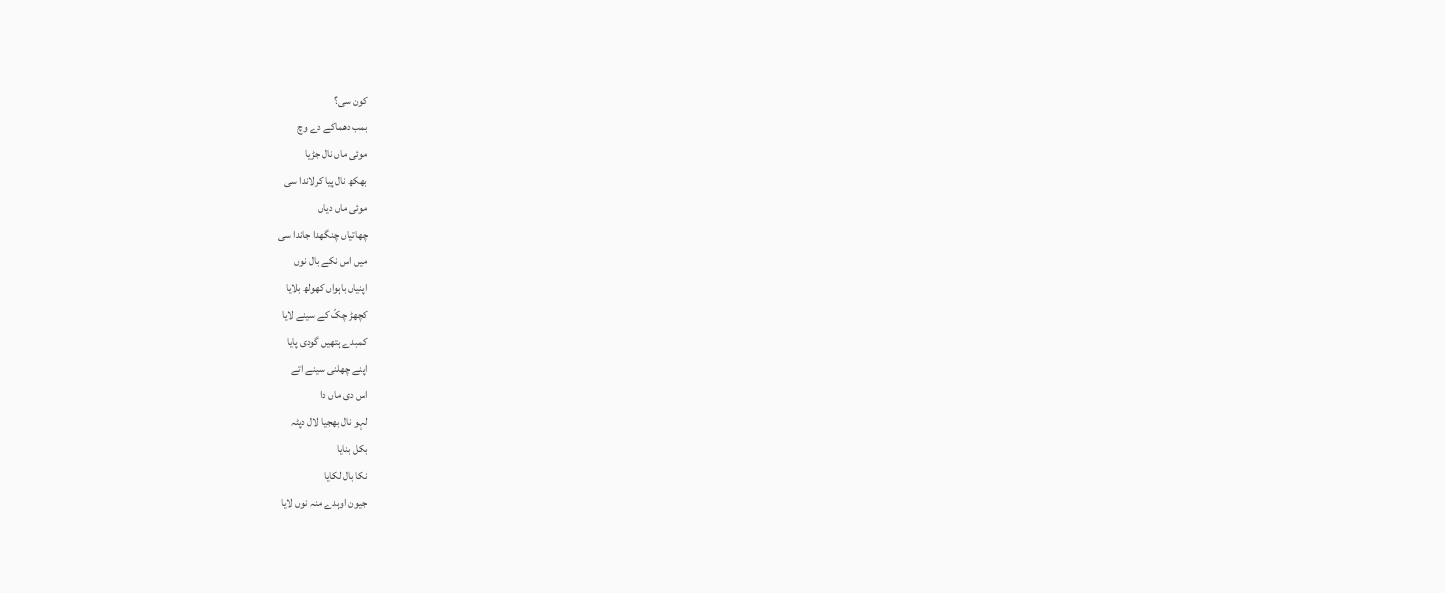کون سی؟
بمب دھماکے دے وچ
موئی ماں نال جڑیا
بھکھ نال پیا کرلاندا سی
موئی ماں دیاں
چھاتیاں چنگھدا جاندا سی
میں اس نکے بال نوں
اپنیاں باہواں کھولھ بلایا
کچھڑ چکّ کے سینے لایا
کمبدے ہتھیں گودی پایا
اپنے چھلنی سینے اتے
اس دی ماں دا
لہو نال بھجیا لال دپٹہ
بکل بنایا
نکا بال لکایا
جیون اوہدے منہ نوں لایا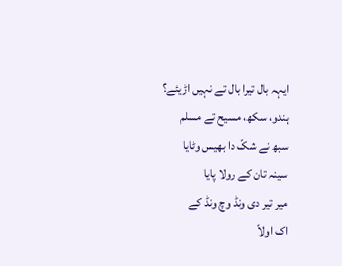ایہہ بال تیرا بال تے نہیں اڑیئے؟
ہندو، سکھ، مسیح تے مسلم
سبھ نے شکّ دا بھیس وٹایا
سینہ تان کے رولا پایا
میر تیر دی ونڈ وچ ونڈ کے
اک اولاّ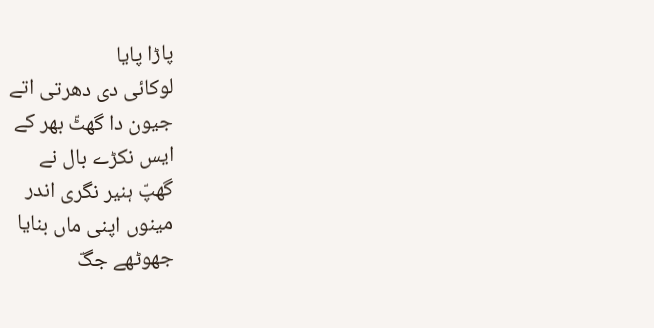پاڑا پایا
لوکائی دی دھرتی اتے
جیون دا گھٹّ بھر کے
ایس نکڑے بال نے
گھپّ ہنیر نگری اندر
مینوں اپنی ماں بنایا
جھوٹھے جگّ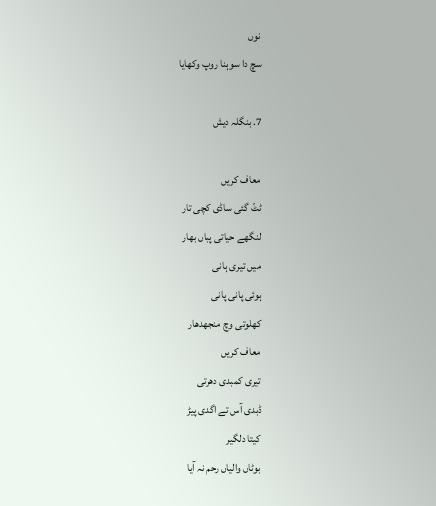نوں
سچ دا سوہنا روپ وکھایا

7. بنگلہ دیش

معاف کریں
ٹٹّ گئی ساڈی کچی تار
لنگھے حیاتی پباں بھار
میں تیری ہانی
ہوئی پانی پانی
کھلوتی وچ منجھدھار
معاف کریں
تیری کمبدی دھرتی
ڈبدی آس تے اگدی پیڑ
کیتا دلگیر
بوٹاں والیاں رحم نہ آیا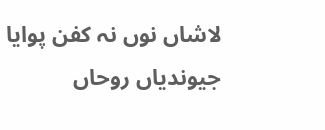لاشاں نوں نہ کفن پوایا
جیوندیاں روحاں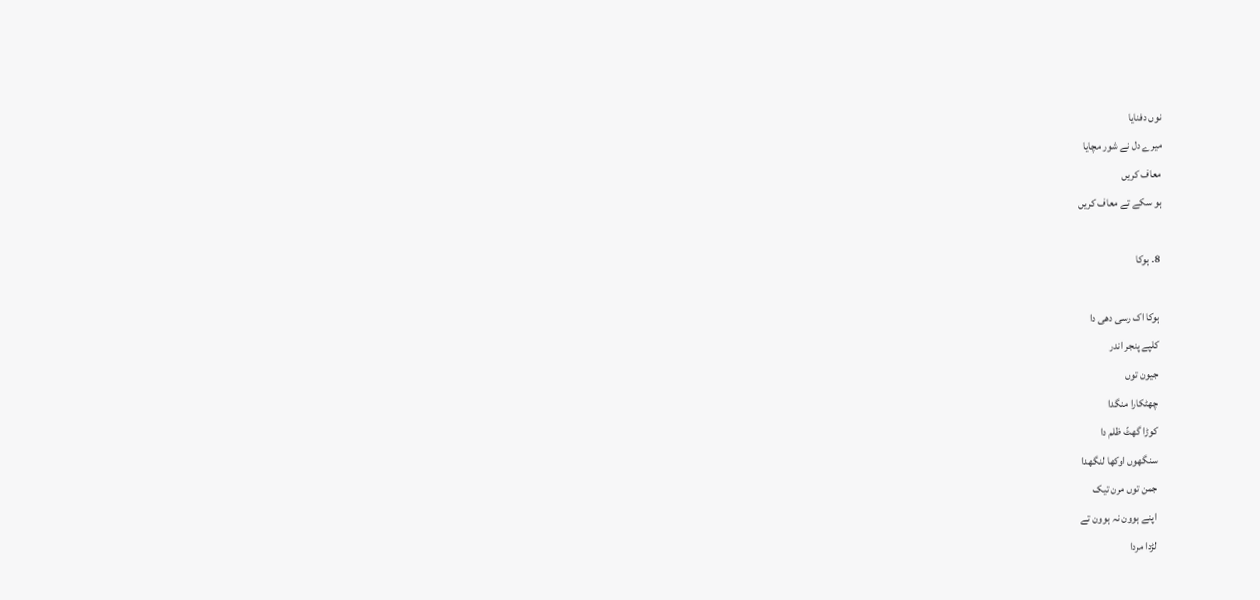نوں دفنایا
میرے دل نے شور مچایا
معاف کریں
ہو سکے تے معاف کریں

8. ہوکا

ہوکا اک رسی دھی دا
کلپے پنجر اندر
جیون توں
چھٹکارا منگدا
کوڑا گھٹّ ظلم دا
سنگھوں اوکھا لنگھدا
جمن توں مرن تیک
اپنے ہوون نہ ہوون تے
لڑدا مردا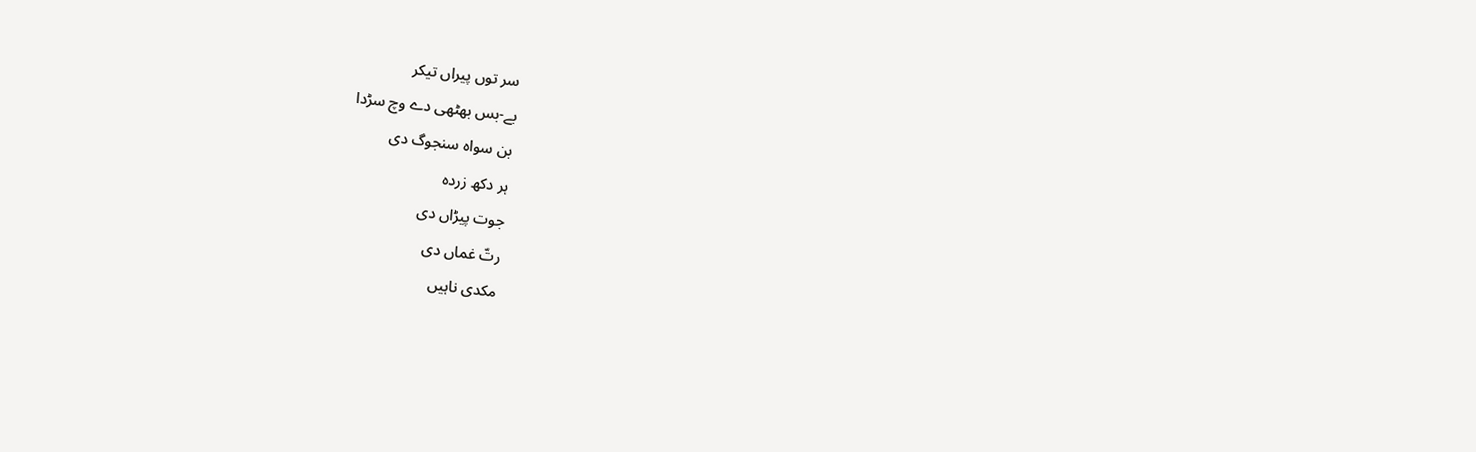سر توں پیراں تیکر
بے-بس بھٹھی دے وچ سڑدا
بن سواہ سنجوگ دی
ہر دکھ زردہ
جوت پیڑاں دی
رتّ غماں دی
مکدی ناہیں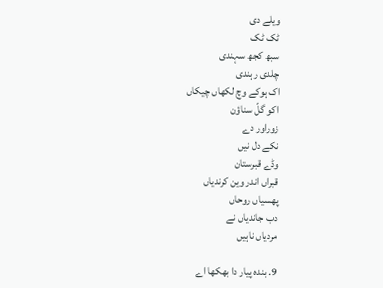ویلے دی
ٹک ٹک
سبھ کجھ سہندی
چلدی رہندی
اک ہوکے وچ لکھاں چیکاں
اکو گلّ سناؤن
زوراور دے
نکے دل نیں
وڈے قبرستان
قبراں اندر وین کرندیاں
پھسیاں روحاں
دب جاندیاں نے
مردیاں ناہیں

9. بندہ پیار دا بھکھا اے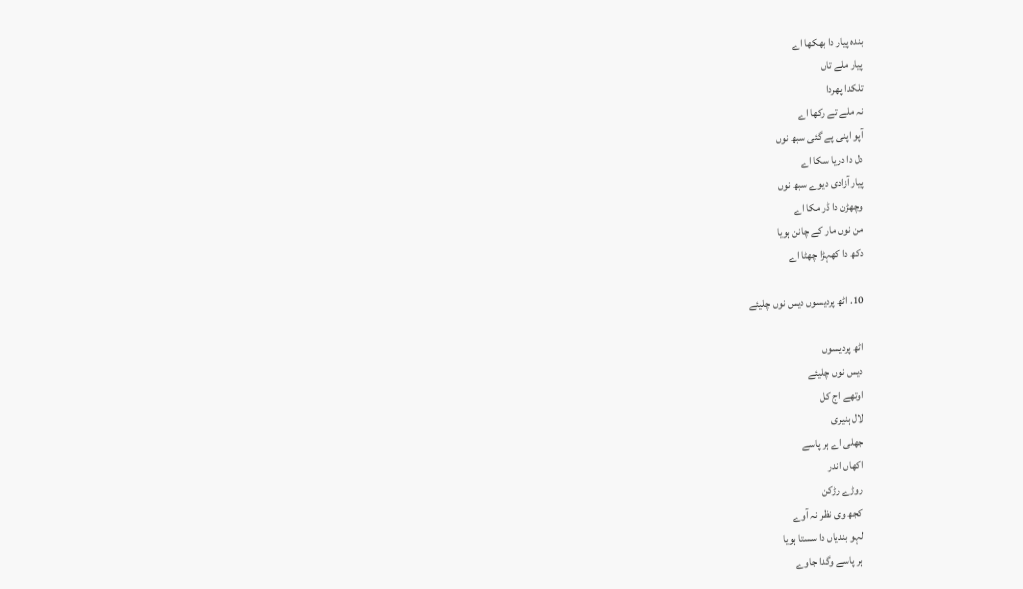بندہ پیار دا بھکھا اے
پیار ملے تاں
تلکدا پھردا
نہ ملے تے رکھا اے
آپو اپنی پے گئی سبھ نوں
دل دا دریا سکا اے
پیار آزادی دیوے سبھ نوں
وچھڑن دا ڈر مکا اے
من نوں مار کے چانن ہویا
دکھ دا کھہڑا چھٹا اے

10. اٹھ پردیسوں دیس نوں چلیئے

اٹھ پردیسوں
دیس نوں چلیئے
اوتھے اج کل
لال ہنیری
جھلی اے ہر پاسے
اکھاں اندر
روڑے رڑکن
کجھ وی نظر نہ آوے
لہو بندیاں دا سستا ہویا
ہر پاسے وگدا جاوے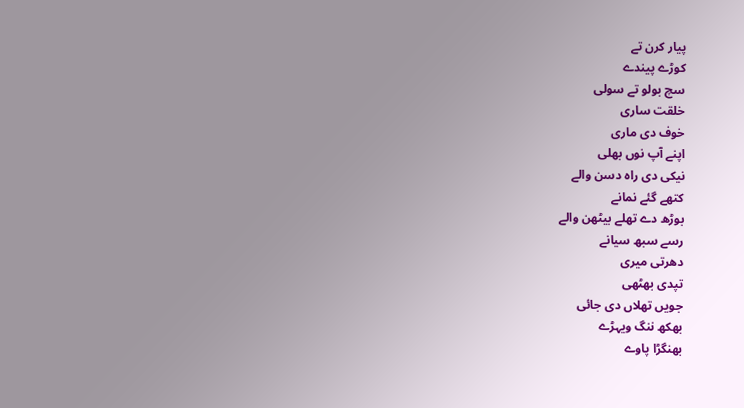پیار کرن تے
کوڑے پیندے
سچ بولو تے سولی
خلقت ساری
خوف دی ماری
اپنے آپ نوں بھلی
نیکی دی راہ دسن والے
کتھے گئے نمانے
بوڑھ دے تھلے بیٹھن والے
رسے سبھ سیانے
دھرتی میری
تپدی بھٹھی
جویں تھلاں دی جائی
بھکھ ننگ ویہڑے
بھنگڑا پاوے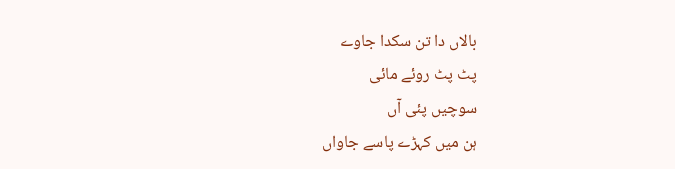بالاں دا تن سکدا جاوے
پٹ پٹ روئے مائی
سوچیں پئی آں
ہن میں کہڑے پاسے جاواں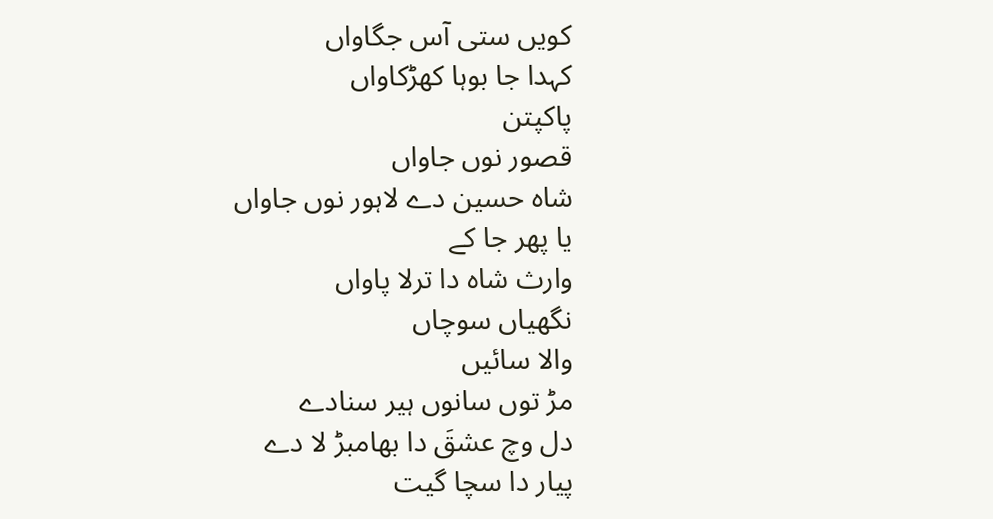کویں ستی آس جگاواں
کہدا جا بوہا کھڑکاواں
پاکپتن
قصور نوں جاواں
شاہ حسین دے لاہور نوں جاواں
یا پھر جا کے
وارث شاہ دا ترلا پاواں
نگھیاں سوچاں
والا سائیں
مڑ توں سانوں ہیر سنادے
دل وچ عشقَ دا بھامبڑ لا دے
پیار دا سچا گیت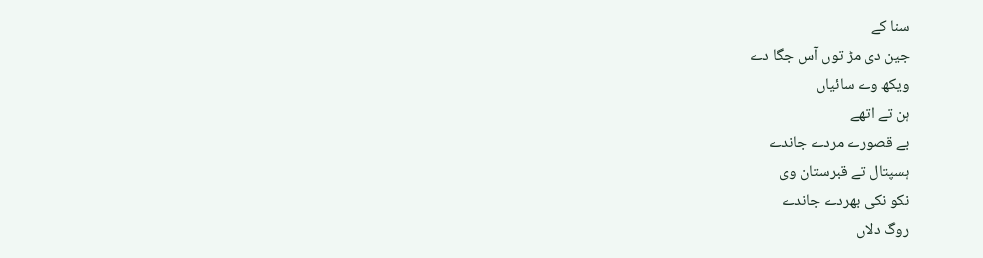سنا کے
جین دی مڑ توں آس جگا دے
ویکھ وے سائیاں
ہن تے اتھے
بے قصورے مردے جاندے
ہسپتال تے قبرستان وی
نکو نکی بھردے جاندے
روگ دلاں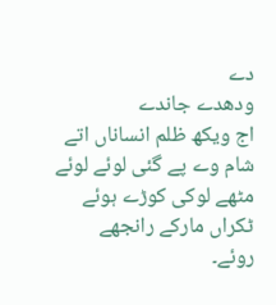دے
ودھدے جاندے
اج ویکھ ظلم انساناں اتے
شام وے پے گئی لوئے لوئے
مٹھے لوکی کوڑے ہوئے
ٹکراں مارکے رانجھے روئے۔